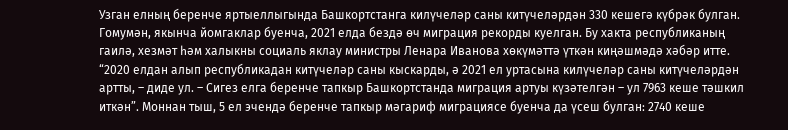Узган елның беренче яртыеллыгында Башкортстанга килүчеләр саны китүчеләрдән 330 кешегә күбрәк булган. Гомумән, якынча йомгаклар буенча, 2021 елда бездә өч миграция рекорды куелган. Бу хакта республиканың гаилә, хезмәт һәм халыкны социаль яклау министры Ленара Иванова хөкүмәттә үткән киңәшмәдә хәбәр итте.
“2020 елдан алып республикадан китүчеләр саны кыскарды, ә 2021 ел уртасына килүчеләр саны китүчеләрдән артты, – диде ул. – Сигез елга беренче тапкыр Башкортстанда миграция артуы күзәтелгән – ул 7963 кеше тәшкил иткән”. Моннан тыш, 5 ел эчендә беренче тапкыр мәгариф миграциясе буенча да үсеш булган: 2740 кеше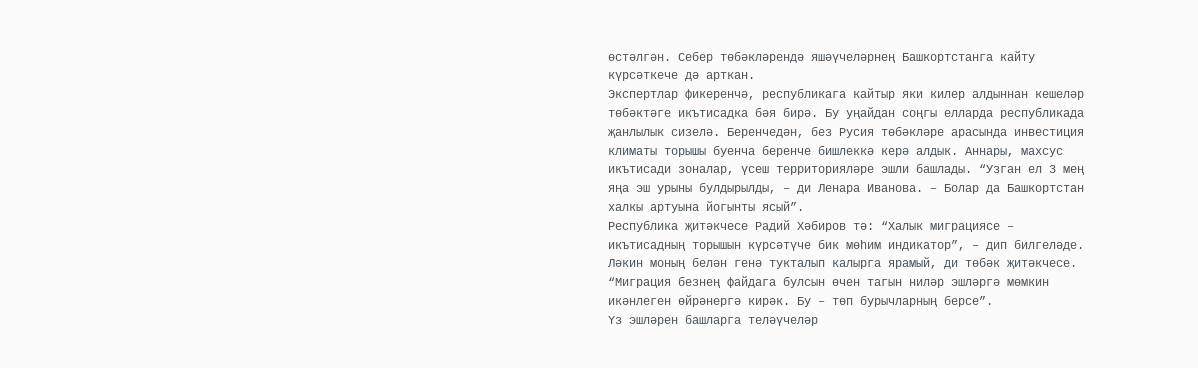өстәлгән. Себер төбәкләрендә яшәүчеләрнең Башкортстанга кайту күрсәткече дә арткан.
Экспертлар фикеренчә, республикага кайтыр яки килер алдыннан кешеләр төбәктәге икътисадка бәя бирә. Бу уңайдан соңгы елларда республикада җанлылык сизелә. Беренчедән, без Русия төбәкләре арасында инвестиция климаты торышы буенча беренче бишлеккә керә алдык. Аннары, махсус икътисади зоналар, үсеш территорияләре эшли башлады. “Узган ел 3 мең яңа эш урыны булдырылды, – ди Ленара Иванова. – Болар да Башкортстан халкы артуына йогынты ясый”.
Республика җитәкчесе Радий Хәбиров тә: “Халык миграциясе – икътисадның торышын күрсәтүче бик мөһим индикатор”, – дип билгеләде. Ләкин моның белән генә тукталып калырга ярамый, ди төбәк җитәкчесе. “Миграция безнең файдага булсын өчен тагын ниләр эшләргә мөмкин икәнлеген өйрәнергә кирәк. Бу – төп бурычларның берсе”.
Үз эшләрен башларга теләүчеләр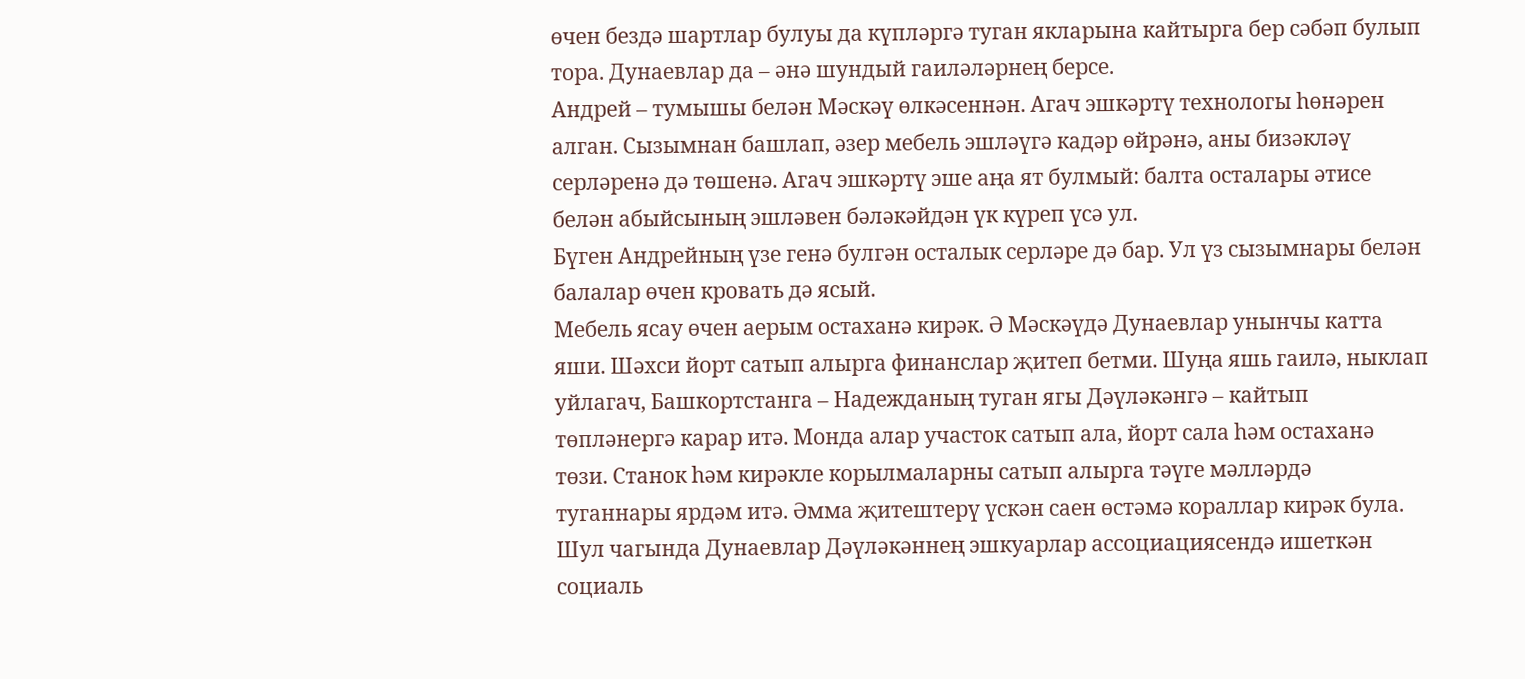өчен бездә шартлар булуы да күпләргә туган якларына кайтырга бер сәбәп булып тора. Дунаевлар да – әнә шундый гаиләләрнең берсе.
Андрей – тумышы белән Мәскәү өлкәсеннән. Агач эшкәртү технологы һөнәрен алган. Сызымнан башлап, әзер мебель эшләүгә кадәр өйрәнә, аны бизәкләү серләренә дә төшенә. Агач эшкәртү эше аңа ят булмый: балта осталары әтисе белән абыйсының эшләвен бәләкәйдән үк күреп үсә ул.
Бүген Андрейның үзе генә булгән осталык серләре дә бар. Ул үз сызымнары белән балалар өчен кровать дә ясый.
Мебель ясау өчен аерым остаханә кирәк. Ә Мәскәүдә Дунаевлар унынчы катта яши. Шәхси йорт сатып алырга финанслар җитеп бетми. Шуңа яшь гаилә, ныклап уйлагач, Башкортстанга – Надежданың туган ягы Дәүләкәнгә – кайтып төпләнергә карар итә. Монда алар участок сатып ала, йорт сала һәм остаханә төзи. Станок һәм кирәкле корылмаларны сатып алырга тәүге мәлләрдә туганнары ярдәм итә. Әмма җитештерү үскән саен өстәмә кораллар кирәк була. Шул чагында Дунаевлар Дәүләкәннең эшкуарлар ассоциациясендә ишеткән социаль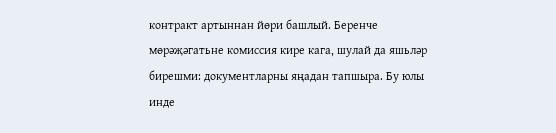контракт артыннан йөри башлый. Беренче мөрәҗәгатьне комиссия кире кага, шулай да яшьләр бирешми: документларны яңадан тапшыра. Бу юлы инде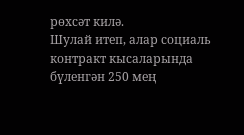рөхсәт килә.
Шулай итеп, алар социаль контракт кысаларында бүленгән 250 мең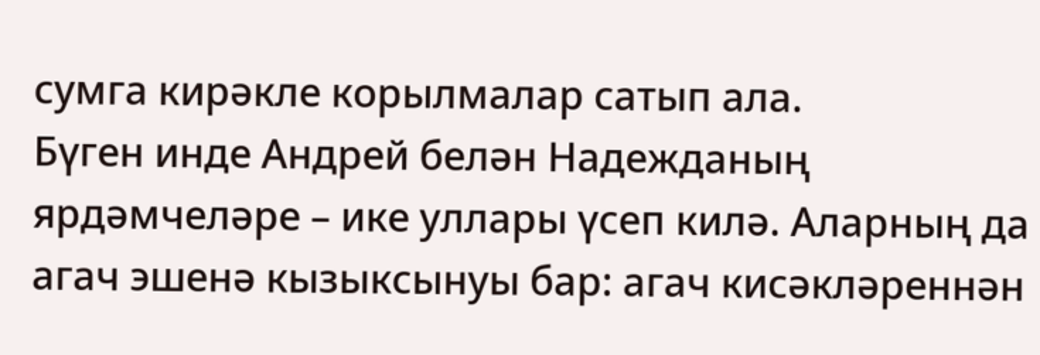сумга кирәкле корылмалар сатып ала.
Бүген инде Андрей белән Надежданың ярдәмчеләре – ике уллары үсеп килә. Аларның да агач эшенә кызыксынуы бар: агач кисәкләреннән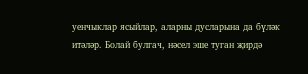уенчыклар ясыйлар, аларны дусларына да бүләк итәләр. Болай булгач, нәсел эше туган җирдә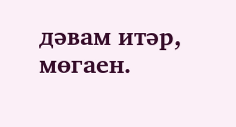дәвам итәр, мөгаен.